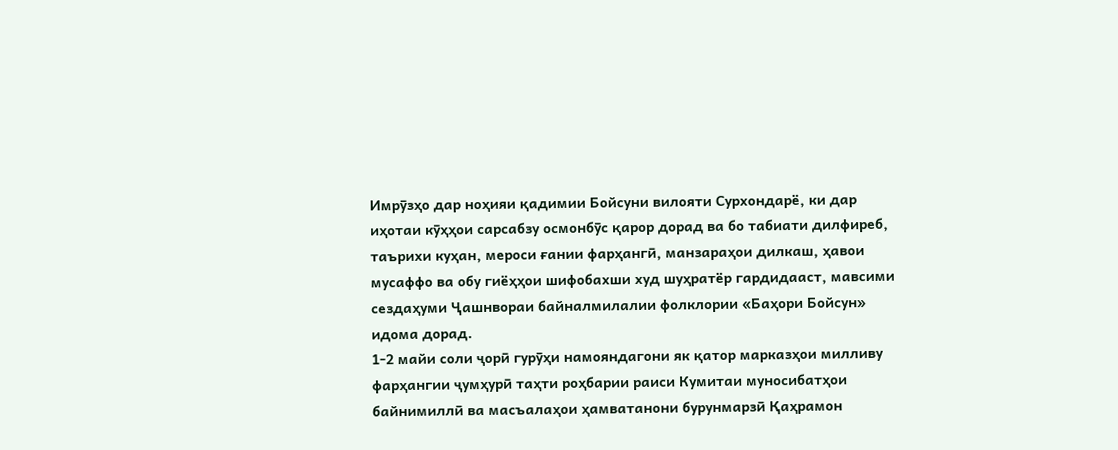Имрӯзҳо дар ноҳияи қадимии Бойсуни вилояти Сурхондарё, ки дар иҳотаи кӯҳҳои сарсабзу осмонбӯс қарор дорад ва бо табиати дилфиреб, таърихи куҳан, мероси ғании фарҳангӣ, манзараҳои дилкаш, ҳавои мусаффо ва обу гиёҳҳои шифобахши худ шуҳратёр гардидааст, мавсими сездаҳуми Ҷашнвораи байналмилалии фолклории «Баҳори Бойсун» идома дорад.
1-2 майи соли ҷорӣ гурӯҳи намояндагони як қатор марказҳои милливу фарҳангии ҷумҳурӣ таҳти роҳбарии раиси Кумитаи муносибатҳои байнимиллӣ ва масъалаҳои ҳамватанони бурунмарзӣ Қаҳрамон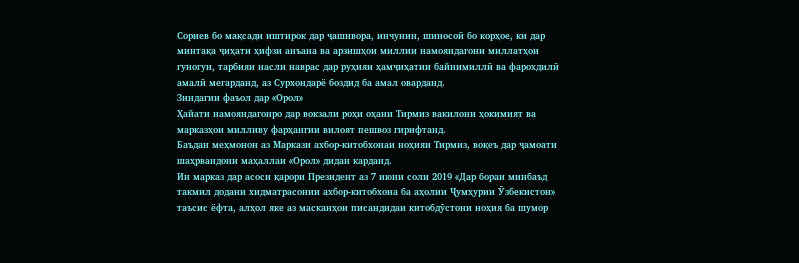Сориев бо мақсади иштирок дар ҷашнвора, инчунин, шиносоӣ бо корҳое, ки дар минтақа ҷиҳати ҳифзи анъана ва арзишҳои миллии намояндагони миллатҳои гуногун, тарбияи насли наврас дар руҳияи ҳамҷиҳатии байнимиллӣ ва фарохдилӣ амалӣ мегарданд, аз Сурхондарё боздид ба амал оварданд.
Зиндагии фаъол дар «Орол»
Ҳайати намояндагонро дар вокзали роҳи оҳани Тирмиз вакилони ҳокимият ва марказҳои милливу фарҳангии вилоят пешвоз гирифтанд.
Баъдан меҳмонон аз Маркази ахбор-китобхонаи ноҳияи Тирмиз, воқеъ дар ҷамоати шаҳрвандони маҳаллаи «Орол» дидан карданд.
Ин марказ дар асоси қарори Президент аз 7 июни соли 2019 «Дар бораи минбаъд такмил додани хидматрасонии ахбор-китобхона ба аҳолии Ҷумҳурии Ӯзбекистон» таъсис ёфта, алҳол яке аз масканҳои писандидаи китобдӯстони ноҳия ба шумор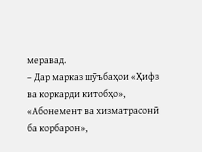меравад.
– Дар марказ шӯъбаҳои «Ҳифз ва коркарди китобҳо», «Абонемент ва хизматрасонӣ ба корбарон»,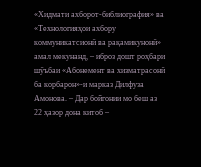«Хидмати ахборот-библиография» ва «Технологияҳои ахбору коммуникатсионӣ ва рақамикунонӣ» амал мекунанд, – иброз дошт роҳбари шӯъбаи «Абонемент ва хизматрасонӣ ба корбарон»-и марказ Дилфуза Амонова. – Дар бойгонии мо беш аз 22 ҳазор дона китоб –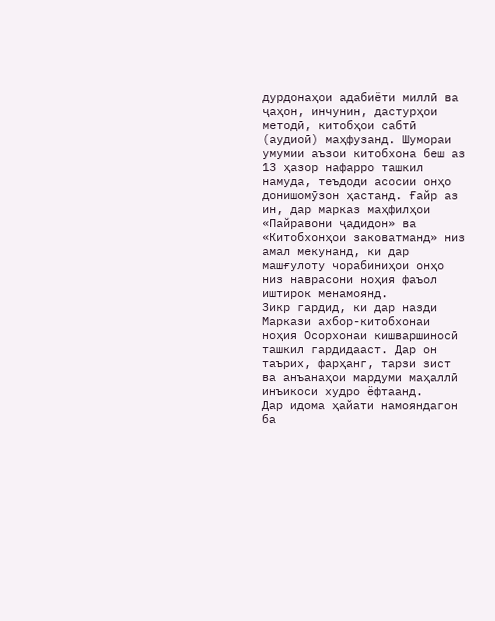дурдонаҳои адабиёти миллӣ ва ҷаҳон, инчунин, дастурҳои методӣ, китобҳои сабтӣ (аудиоӣ) маҳфузанд. Шумораи умумии аъзои китобхона беш аз 13 ҳазор нафарро ташкил намуда, теъдоди асосии онҳо донишомӯзон ҳастанд. Ғайр аз ин, дар марказ маҳфилҳои «Пайравони ҷадидон» ва «Китобхонҳои заковатманд» низ амал мекунанд, ки дар машғулоту чорабиниҳои онҳо низ наврасони ноҳия фаъол иштирок менамоянд.
Зикр гардид, ки дар назди Маркази ахбор-китобхонаи ноҳия Осорхонаи кишваршиносӣ ташкил гардидааст. Дар он таърих, фарҳанг, тарзи зист ва анъанаҳои мардуми маҳаллӣ инъикоси худро ёфтаанд.
Дар идома ҳайати намояндагон ба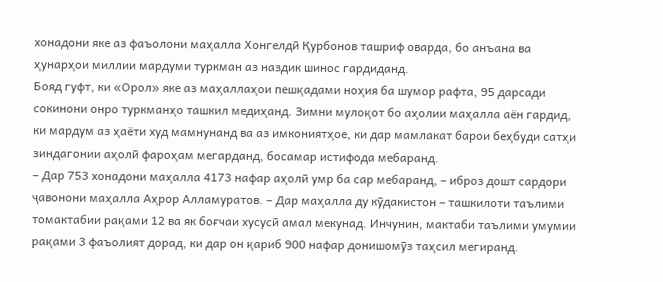хонадони яке аз фаъолони маҳалла Хонгелдӣ Қурбонов ташриф оварда, бо анъана ва ҳунарҳои миллии мардуми туркман аз наздик шинос гардиданд.
Бояд гуфт, ки «Орол» яке аз маҳаллаҳои пешқадами ноҳия ба шумор рафта, 95 дарсади сокинони онро туркманҳо ташкил медиҳанд. Зимни мулоқот бо аҳолии маҳалла аён гардид, ки мардум аз ҳаёти худ мамнунанд ва аз имкониятҳое, ки дар мамлакат барои беҳбуди сатҳи зиндагонии аҳолӣ фароҳам мегарданд, босамар истифода мебаранд.
– Дар 753 хонадони маҳалла 4173 нафар аҳолӣ умр ба сар мебаранд, – иброз дошт сардори ҷавонони маҳалла Аҳрор Алламуратов. – Дар маҳалла ду кӯдакистон – ташкилоти таълими томактабии рақами 12 ва як боғчаи хусусӣ амал мекунад. Инчунин, мактаби таълими умумии рақами 3 фаъолият дорад, ки дар он қариб 900 нафар донишомӯз таҳсил мегиранд.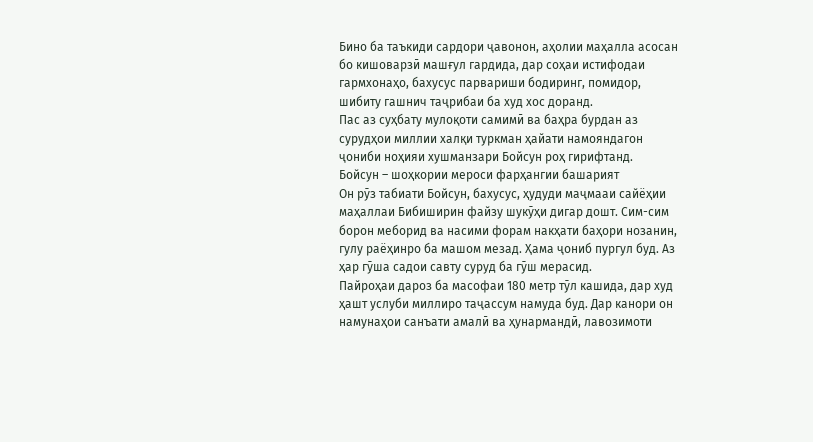Бино ба таъкиди сардори ҷавонон, аҳолии маҳалла асосан бо кишоварзӣ машғул гардида, дар соҳаи истифодаи гармхонаҳо, бахусус парвариши бодиринг, помидор, шибиту гашнич таҷрибаи ба худ хос доранд.
Пас аз суҳбату мулоқоти самимӣ ва баҳра бурдан аз сурудҳои миллии халқи туркман ҳайати намояндагон ҷониби ноҳияи хушманзари Бойсун роҳ гирифтанд.
Бойсун – шоҳкории мероси фарҳангии башарият
Он рӯз табиати Бойсун, бахусус, ҳудуди маҷмааи сайёҳии маҳаллаи Бибиширин файзу шукӯҳи дигар дошт. Сим-сим борон меборид ва насими форам накҳати баҳори нозанин, гулу раёҳинро ба машом мезад. Ҳама ҷониб пургул буд. Аз ҳар гӯша садои савту суруд ба гӯш мерасид.
Пайроҳаи дароз ба масофаи 180 метр тӯл кашида, дар худ ҳашт услуби миллиро таҷассум намуда буд. Дар канори он намунаҳои санъати амалӣ ва ҳунармандӣ, лавозимоти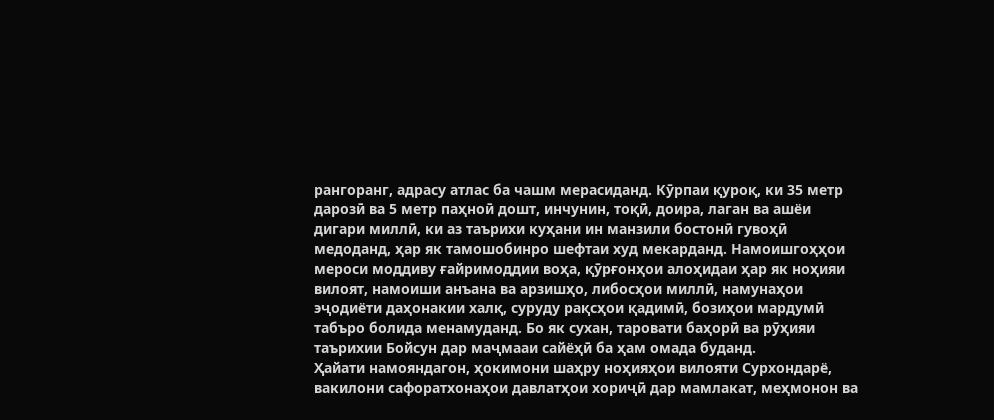рангоранг, адрасу атлас ба чашм мерасиданд. Кӯрпаи қуроқ, ки 35 метр дарозӣ ва 5 метр паҳноӣ дошт, инчунин, тоқӣ, доира, лаган ва ашёи дигари миллӣ, ки аз таърихи куҳани ин манзили бостонӣ гувоҳӣ медоданд, ҳар як тамошобинро шефтаи худ мекарданд. Намоишгоҳҳои мероси моддиву ғайримоддии воҳа, қӯрғонҳои алоҳидаи ҳар як ноҳияи вилоят, намоиши анъана ва арзишҳо, либосҳои миллӣ, намунаҳои эҷодиёти даҳонакии халқ, суруду рақсҳои қадимӣ, бозиҳои мардумӣ табъро болида менамуданд. Бо як сухан, таровати баҳорӣ ва рӯҳияи таърихии Бойсун дар маҷмааи сайёҳӣ ба ҳам омада буданд.
Ҳайати намояндагон, ҳокимони шаҳру ноҳияҳои вилояти Сурхондарё, вакилони сафоратхонаҳои давлатҳои хориҷӣ дар мамлакат, меҳмонон ва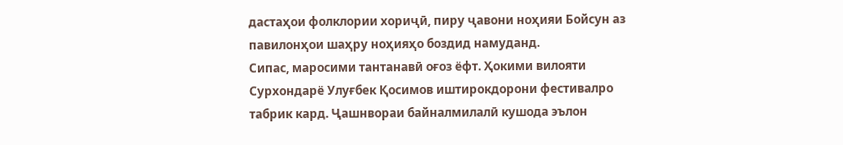дастаҳои фолклории хориҷӣ, пиру ҷавони ноҳияи Бойсун аз павилонҳои шаҳру ноҳияҳо боздид намуданд.
Сипас, маросими тантанавӣ оғоз ёфт. Ҳокими вилояти Сурхондарё Улуғбек Қосимов иштирокдорони фестивалро табрик кард. Ҷашнвораи байналмилалӣ кушода эълон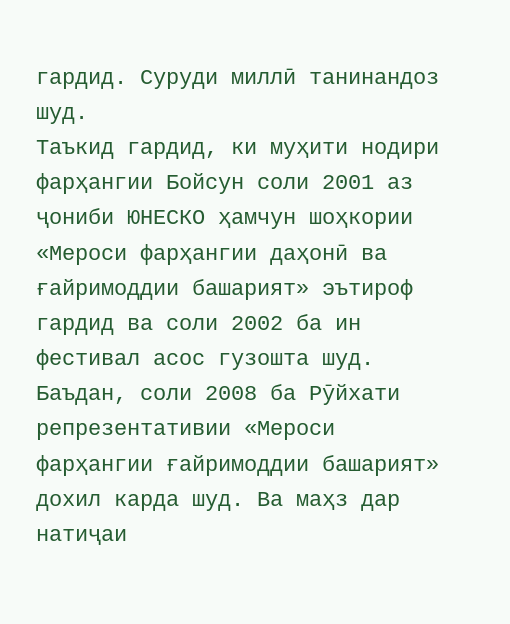гардид. Суруди миллӣ танинандоз шуд.
Таъкид гардид, ки муҳити нодири фарҳангии Бойсун соли 2001 аз ҷониби ЮНЕСКО ҳамчун шоҳкории «Мероси фарҳангии даҳонӣ ва ғайримоддии башарият» эътироф гардид ва соли 2002 ба ин фестивал асос гузошта шуд. Баъдан, соли 2008 ба Рӯйхати репрезентативии «Мероси фарҳангии ғайримоддии башарият» дохил карда шуд. Ва маҳз дар натиҷаи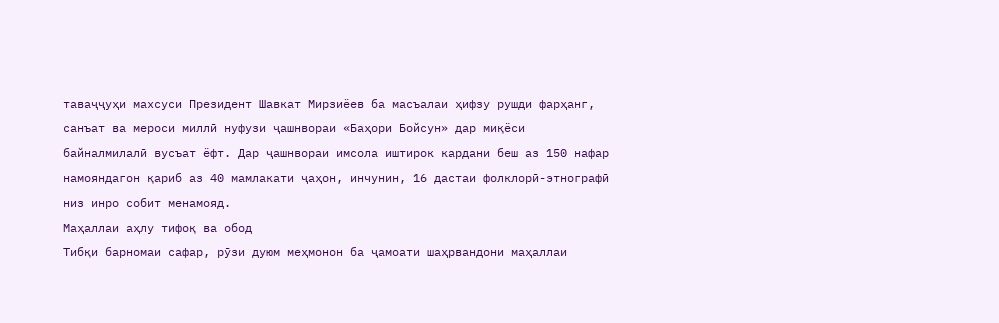таваҷҷуҳи махсуси Президент Шавкат Мирзиёев ба масъалаи ҳифзу рушди фарҳанг, санъат ва мероси миллӣ нуфузи ҷашнвораи «Баҳори Бойсун» дар миқёси байналмилалӣ вусъат ёфт. Дар ҷашнвораи имсола иштирок кардани беш аз 150 нафар намояндагон қариб аз 40 мамлакати ҷаҳон, инчунин, 16 дастаи фолклорӣ-этнографӣ низ инро собит менамояд.
Маҳаллаи аҳлу тифоқ ва обод
Тибқи барномаи сафар, рӯзи дуюм меҳмонон ба ҷамоати шаҳрвандони маҳаллаи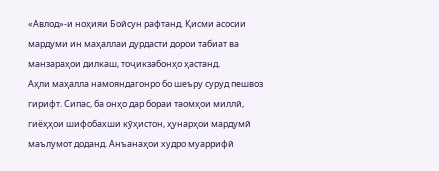«Авлод»-и ноҳияи Бойсун рафтанд. Қисми асосии мардуми ин маҳаллаи дурдасти дорои табиат ва манзараҳои дилкаш, тоҷикзабонҳо ҳастанд.
Аҳли маҳалла намояндагонро бо шеъру суруд пешвоз гирифт. Сипас, ба онҳо дар бораи таомҳои миллӣ, гиёҳҳои шифобахши кӯҳистон, ҳунарҳои мардумӣ маълумот доданд. Анъанаҳои худро муаррифӣ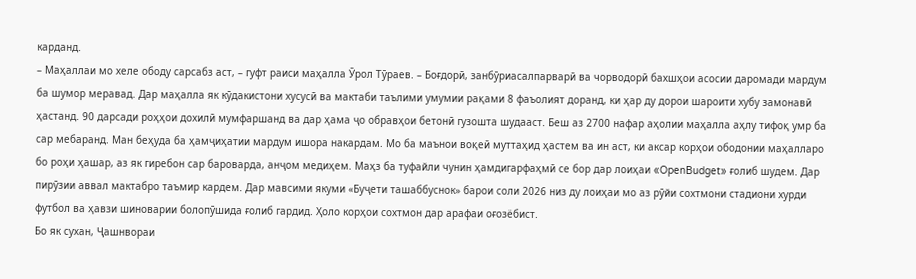карданд.
– Маҳаллаи мо хеле ободу сарсабз аст, – гуфт раиси маҳалла Ӯрол Тӯраев. – Боғдорӣ, занбӯриасалпарварӣ ва чорводорӣ бахшҳои асосии даромади мардум ба шумор меравад. Дар маҳалла як кӯдакистони хусусӣ ва мактаби таълими умумии рақами 8 фаъолият доранд, ки ҳар ду дорои шароити хубу замонавӣ ҳастанд. 90 дарсади роҳҳои дохилӣ мумфаршанд ва дар ҳама ҷо обравҳои бетонӣ гузошта шудааст. Беш аз 2700 нафар аҳолии маҳалла аҳлу тифоқ умр ба сар мебаранд. Ман беҳуда ба ҳамҷиҳатии мардум ишора накардам. Мо ба маънои воқеӣ муттаҳид ҳастем ва ин аст, ки аксар корҳои ободонии маҳалларо бо роҳи ҳашар, аз як гиребон сар бароварда, анҷом медиҳем. Маҳз ба туфайли чунин ҳамдигарфаҳмӣ се бор дар лоиҳаи «OpenBudget» ғолиб шудем. Дар пирӯзии аввал мактабро таъмир кардем. Дар мавсими якуми «Буҷети ташаббуснок» барои соли 2026 низ ду лоиҳаи мо аз рӯйи сохтмони стадиони хурди футбол ва ҳавзи шиноварии болопӯшида ғолиб гардид. Ҳоло корҳои сохтмон дар арафаи оғозёбист.
Бо як сухан, Ҷашнвораи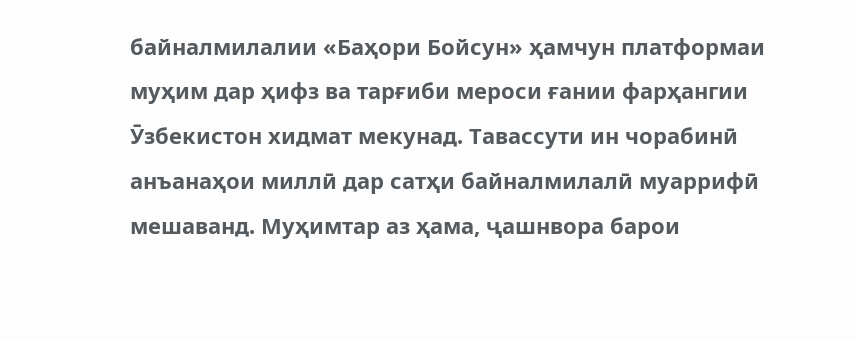байналмилалии «Баҳори Бойсун» ҳамчун платформаи муҳим дар ҳифз ва тарғиби мероси ғании фарҳангии Ӯзбекистон хидмат мекунад. Тавассути ин чорабинӣ анъанаҳои миллӣ дар сатҳи байналмилалӣ муаррифӣ мешаванд. Муҳимтар аз ҳама, ҷашнвора барои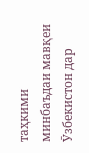таҳкими минбаъдаи мавқеи Ӯзбекистон дар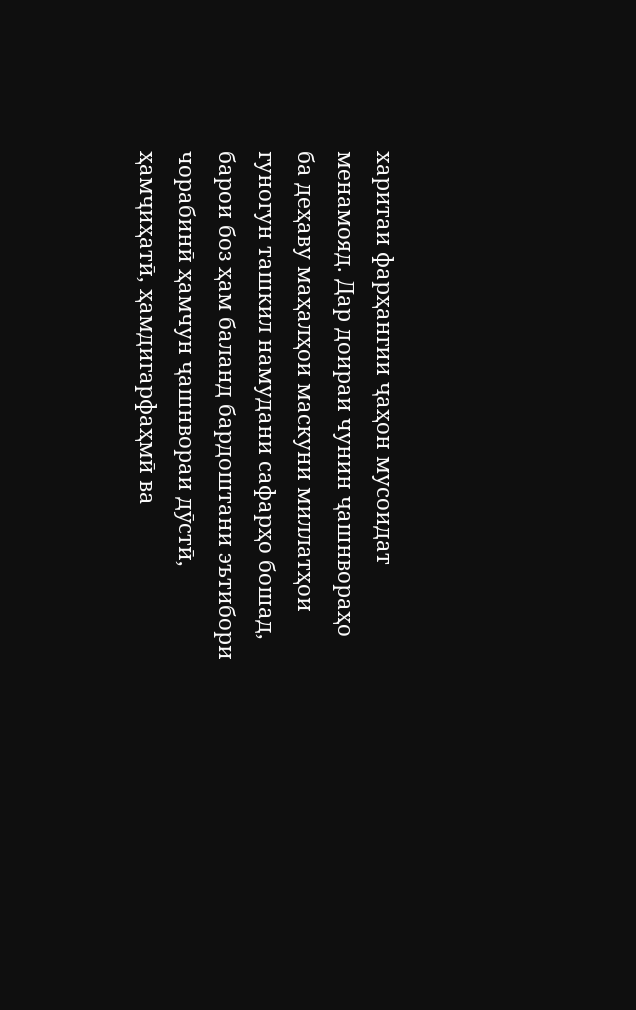харитаи фарҳангии ҷаҳон мусоидат менамояд. Дар доираи чунин ҷашнвораҳо ба деҳаву маҳалҳои маскуни миллатҳои гуногун ташкил намудани сафарҳо бошад, барои боз ҳам баланд бардоштани эътибори чорабинӣ ҳамчун ҷашнвораи дӯстӣ, ҳамҷиҳатӣ, ҳамдигарфаҳмӣ ва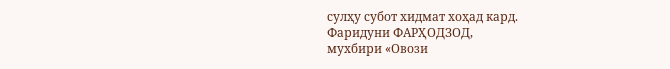сулҳу субот хидмат хоҳад кард.
Фаридуни ФАРҲОДЗОД,
мухбири «Овози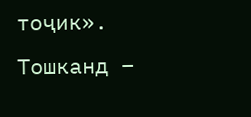тоҷик».
Тошканд –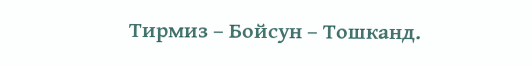Тирмиз – Бойсун – Тошканд.